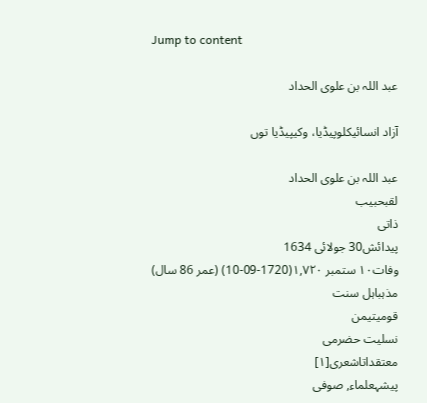Jump to content

عبد اللہ بن علوی الحداد

آزاد انسائیکلوپیڈیا، وکیپیڈیا توں

عبد اللہ بن علوی الحداد
لقبحبیب
ذاتی
پیدائش30 جولائی 1634
وفات۱۰ ستمبر ۱,۷۲۰(1720-09-10) (عمر 86 سال)
مذہباہل سنت
قومیتیمن
نسلیت حضرمی
معتقداتاشعری[۱]
پیشہعلماء, صوفی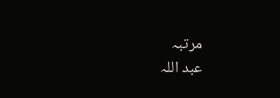مرتبہ
عبد اللہ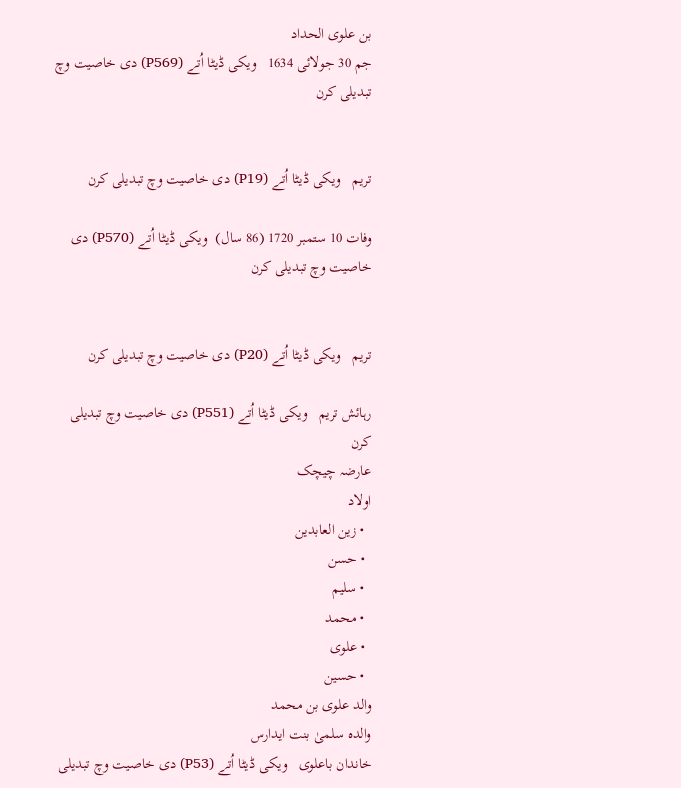بن علوی الحداد
جم 30 جولائی 1634   ویکی ڈیٹا اُتے (P569) دی خاصیت وچ تبدیلی کرن


تریم   ویکی ڈیٹا اُتے (P19) دی خاصیت وچ تبدیلی کرن

وفات 10 ستمبر 1720 (86 سال)  ویکی ڈیٹا اُتے (P570) دی خاصیت وچ تبدیلی کرن


تریم   ویکی ڈیٹا اُتے (P20) دی خاصیت وچ تبدیلی کرن

رہائش تریم   ویکی ڈیٹا اُتے (P551) دی خاصیت وچ تبدیلی کرن
عارضہ چیچک
اولاد
  • زین العابدین
  • حسن
  • سلیم
  • محمد
  • علوی
  • حسین
والد علوی بن محمد
والدہ سلمیٰ بنت ایدارس
خاندان باعلوی   ویکی ڈیٹا اُتے (P53) دی خاصیت وچ تبدیلی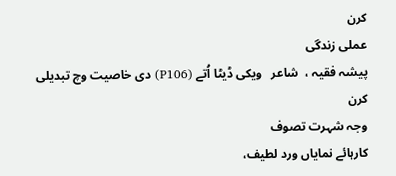کرن
عملی زندگی
پیشہ فقیہ ،  شاعر   ویکی ڈیٹا اُتے (P106) دی خاصیت وچ تبدیلی کرن
وجہ شہرت تصوف
کارہائے نمایاں ورد لطیف،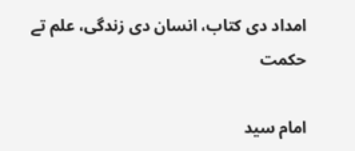امداد دی کتاب، انسان دی زندگی، علم تے حکمت

امام سید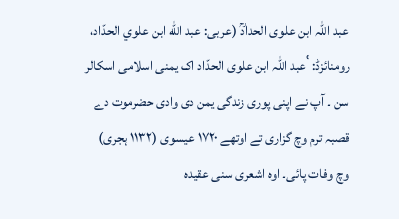عبد اللہ ابن علوی الحدادؒ (عربی: عبد الله ابن علوي الحدّاد، رومنائزڈ: ʿعبد اللہ ابن علوی الحدّاد اک یمنی اسلامی اسکالر سن ۔ آپ نے اپنی پوری زندگی یمن دی وادی حضرموت دے قصبہ ترم وچ گزاری تے اوتھے ۱۷۲۰ عیسوی (۱۱۳۲ ہجری) وچ وفات پائی۔ اوہ اشعری سنی عقیدہ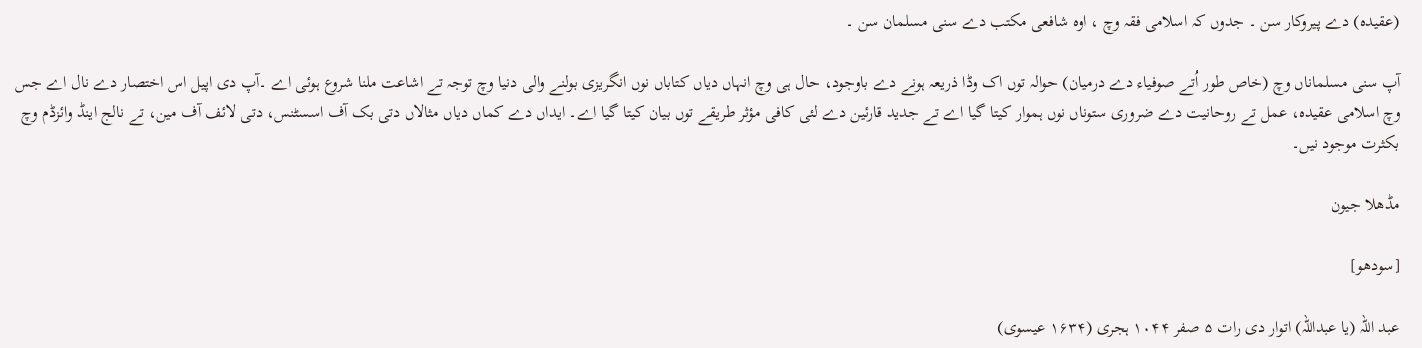(عقیدہ) دے پیروکار سن ۔ جدوں کہ اسلامی فقہ وچ ، اوہ شافعی مکتب دے سنی مسلمان سن ۔

آپ سنی مسلماناں وچ (خاص طور اُتے صوفیاء دے درمیان) حوالہ توں اک وڈا ذریعہ ہونے دے باوجود، حال ہی وچ انہاں دیاں کتاباں نوں انگریزی بولنے والی دنیا وچ توجہ تے اشاعت ملنا شروع ہوئی اے ۔آپ دی اپیل اس اختصار دے نال اے جس وچ اسلامی عقیدہ، عمل تے روحانیت دے ضروری ستوناں نوں ہموار کيتا گیا اے تے جدید قارئین دے لئی کافی مؤثر طریقے توں بیان کيتا گیا اے۔ ایداں دے کماں دیاں مثالاں دتی بک آف اسسٹنس، دتی لائف آف مین، تے نالج اینڈ وائزڈم وچ بکثرت موجود نيں۔

مڈھلا جیون

[سودھو]

عبد اللہ (یا عبداللہ) اتوار دی رات ۵ صفر ۱۰۴۴ ہجری (۱۶۳۴ عیسوی)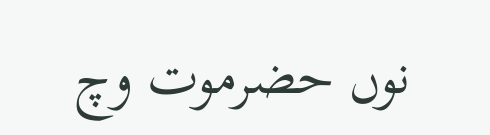نوں حضرموت وچ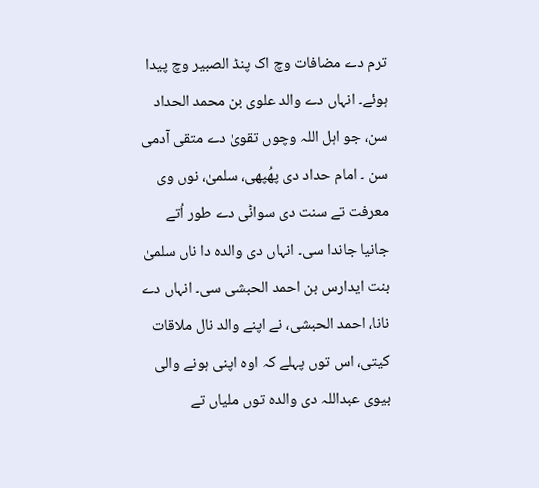ترم دے مضافات وچ اک پنڈ الصبیر وچ پیدا ہوئے۔ انہاں دے والد علوی بن محمد الحداد سن، جو اہل اللہ وچوں تقویٰ دے متقی آدمی سن ۔ امام حداد دی پھُپھی، سلمیٰ، نوں وی معرفت تے سنت دی سواݨی دے طور اُتے جانیا جاندا سی۔ انہاں دی والدہ دا ناں سلمیٰ بنت ایدارس بن احمد الحبشی سی۔ انہاں دے نانا، احمد الحبشی، نے اپنے والد نال ملاقات کيتی، اس توں پہلے کہ اوہ اپنی ہونے والی بیوی عبداللہ دی والدہ توں ملیاں تے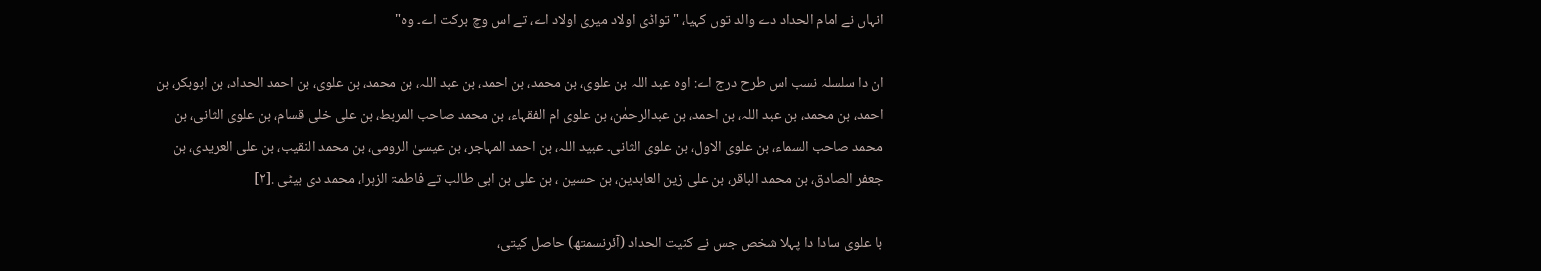انہاں نے امام الحداد دے والد توں کہیا، "تواڈی اولاد میری اولاد اے، تے اس وچ برکت اے۔ وہ"

ان دا سلسلہ نسب اس طرح درج اے: اوہ عبد اللہ بن علوی، بن محمد، بن احمد، بن عبد اللہ، بن محمد، بن علوی، بن احمد الحداد، بن ابوبکر، بن احمد، بن محمد، بن عبد اللہ، بن احمد، بن عبدالرحمٰن، بن علوی ام الفقہاء، بن محمد صاحب المربط، بن علی خلی قسام، بن علوی الثانی، بن محمد صاحب السماء، بن علوی الاول، بن علوی الثانی۔ عبید اللہ، بن احمد المہاجر، بن عیسیٰ الرومی، بن محمد النقیب، بن علی العریدی، بن جعفر الصادق، بن محمد الباقر، بن علی زین العابدین، بن حسین ، بن علی بن ابی طالب تے فاطمۃ الزہرا، محمد دی بیٹی .[۲]

با علوی سادا دا پہلا شخص جس نے کنیت الحداد (آئرنسمتھ) حاصل کيتی،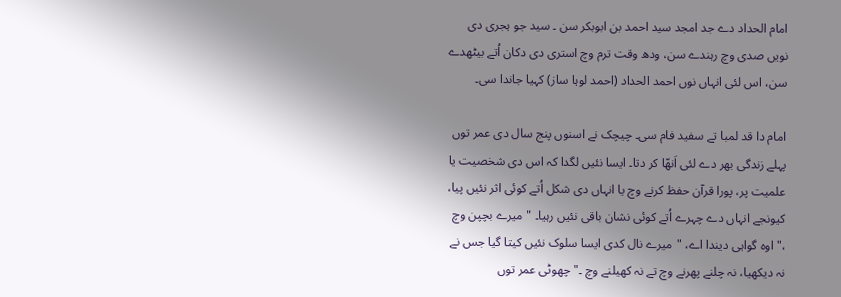امام الحداد دے جد امجد سید احمد بن ابوبکر سن ۔ سید جو ہجری دی نويں صدی وچ رہندے سن، ودھ وقت ترم وچ استری دی دکان اُتے بیٹھدے سن، اس لئی انہاں نوں احمد الحداد (احمد لوہا ساز) کہیا جاندا سی۔

امام دا قد لمبا تے سفید فام سی۔ چیچک نے اسنوں پنج سال دی عمر توں پہلے زندگی بھر دے لئی اَنھّا کر دتا۔ ایسا نئيں لگدا کہ اس دی شخصیت یا علمیت پر، پورا قرآن حفظ کرنے وچ یا انہاں دی شکل اُتے کوئی اثر نئيں پيا، کیونجے انہاں دے چہرے اُتے کوئی نشان باقی نئيں رہیا۔ "میرے بچپن وچ ،" اوہ گواہی دیندا اے، "میرے نال کدی ایسا سلوک نئيں کيتا گیا جس نے نہ دیکھیا، نہ چلنے پھرنے وچ تے نہ کھیلنے وچ ۔" چھوٹی عمر توں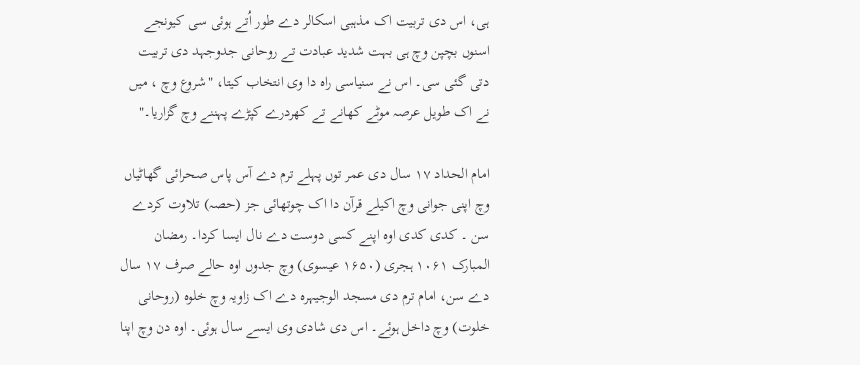ہی، اس دی تربیت اک مذہبی اسکالر دے طور اُتے ہوئی سی کیونجے اسنوں بچپن وچ ہی بہت شدید عبادت تے روحانی جدوجہد دی تربیت دتی گئی سی۔ اس نے سنیاسی راہ دا وی انتخاب کیتا، "شروع وچ ، ميں نے اک طویل عرصہ موٹے کھانے تے کھردرے کپڑے پہننے وچ گزاریا۔"

امام الحداد ۱۷ سال دی عمر توں پہلے ترم دے آس پاس صحرائی گھاٹیاں وچ اپنی جوانی وچ اکیلے قرآن دا اک چوتھائی جز (حصہ) تلاوت کردے سن ۔ کدی کدی اوہ اپنے کسی دوست دے نال ایسا کردا۔ رمضان المبارک ۱۰۶۱ ہجری (۱۶۵۰ عیسوی) وچ جدوں اوہ حالے صرف ۱۷ سال دے سن، امام ترم دی مسجد الوجیہرہ دے اک زاویہ وچ خلوہ (روحانی خلوت) وچ داخل ہوئے۔ اس دی شادی وی ايسے سال ہوئی۔ اوہ دن وچ اپنا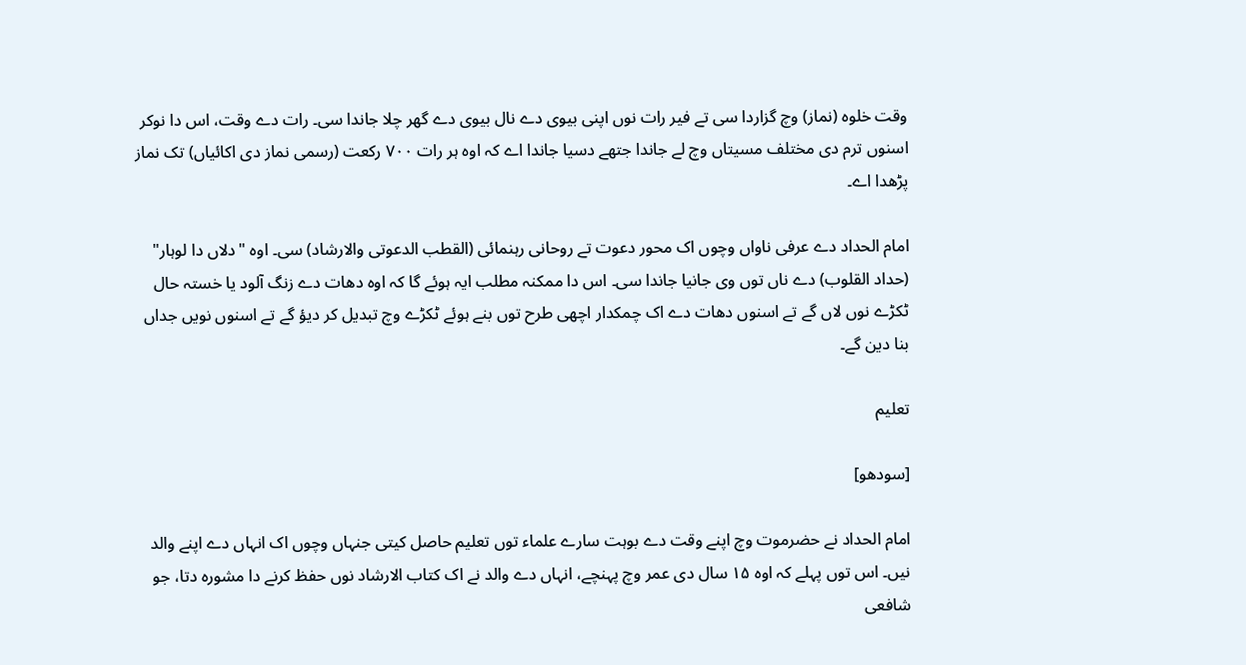وقت خلوہ (نماز) وچ گزاردا سی تے فیر رات نوں اپنی بیوی دے نال بیوی دے گھر چلا جاندا سی۔ رات دے وقت، اس دا نوکر اسنوں ترم دی مختلف مسیتاں وچ لے جاندا جتھے دسیا جاندا اے کہ اوہ ہر رات ۷۰۰ رکعت (رسمی نماز دی اکائیاں) تک نماز پڑھدا اے۔

امام الحداد دے عرفی ناواں وچوں اک محور دعوت تے روحانی رہنمائی (القطب الدعوتی والارشاد) سی۔ اوہ "دلاں دا لوہار" (حداد القلوب) دے ناں توں وی جانیا جاندا سی۔ اس دا ممکنہ مطلب ایہ ہوئے گا کہ اوہ دھات دے زنگ آلود یا خستہ حال ٹکڑے نوں لاں گے تے اسنوں دھات دے اک چمکدار اچھی طرح توں بنے ہوئے ٹکڑے وچ تبدیل کر دیؤ گے تے اسنوں نويں جداں بنا دین گے۔

تعلیم

[سودھو]

امام الحداد نے حضرموت وچ اپنے وقت دے بوہت سارے علماء توں تعلیم حاصل کيتی جنہاں وچوں اک انہاں دے اپنے والد نيں۔ اس توں پہلے کہ اوہ ۱۵ سال دی عمر وچ پہنچے، انہاں دے والد نے اک کتاب الارشاد نوں حفظ کرنے دا مشورہ دتا، جو شافعی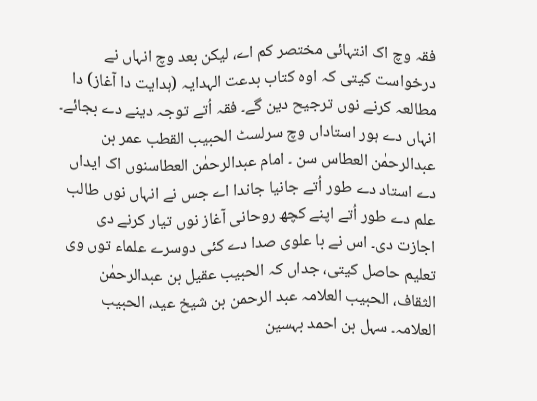فقہ وچ اک انتہائی مختصر کم اے، لیکن بعد وچ انہاں نے درخواست کيتی کہ اوہ کتاب بدعت الہدایہ (ہدایت دا آغاز) دا مطالعہ کرنے نوں ترجیح دین گے۔ فقہ اُتے توجہ دینے دے بجائے۔ انہاں دے ہور استاداں وچ سرلسٹ الحبیب القطب عمر بن عبدالرحمٰن العطاس سن ۔ امام عبدالرحمٰن العطاسنوں اک ایداں دے استاد دے طور اُتے جانیا جاندا اے جس نے انہاں نوں طالب علم دے طور اُتے اپنے کچھ روحانی آغاز نوں تیار کرنے دی اجازت دی۔ اس نے با علوی صدا دے کئی دوسرے علماء توں وی تعلیم حاصل کيتی، جداں کہ الحبیب عقیل بن عبدالرحمٰن الثقاف، الحبیب العلامہ عبد الرحمن بن شیخ عید، الحبیب العلامہ۔ سہل بن احمد بہسین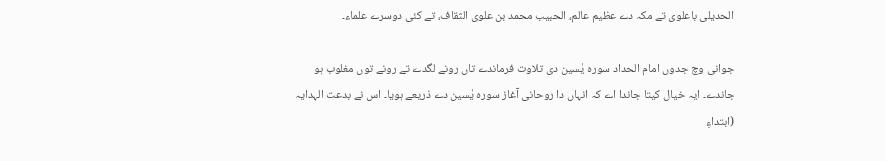الحدیلی باعلوی تے مکہ دے عظیم عالم، الحبیب محمد بن علوی الثقاف، تے کئی دوسرے علماء۔

جوانی وچ جدوں امام الحداد سورہ یٰسین دی تلاوت فرماندے تاں رونے لگدے تے رونے توں مغلوب ہو جاندے۔ ایہ خیال کيتا جاندا اے کہ انہاں دا روحانی آغاز سورہ یٰسین دے ذریعے ہويا۔ اس نے بدعت الہدایہ (ابتداءِ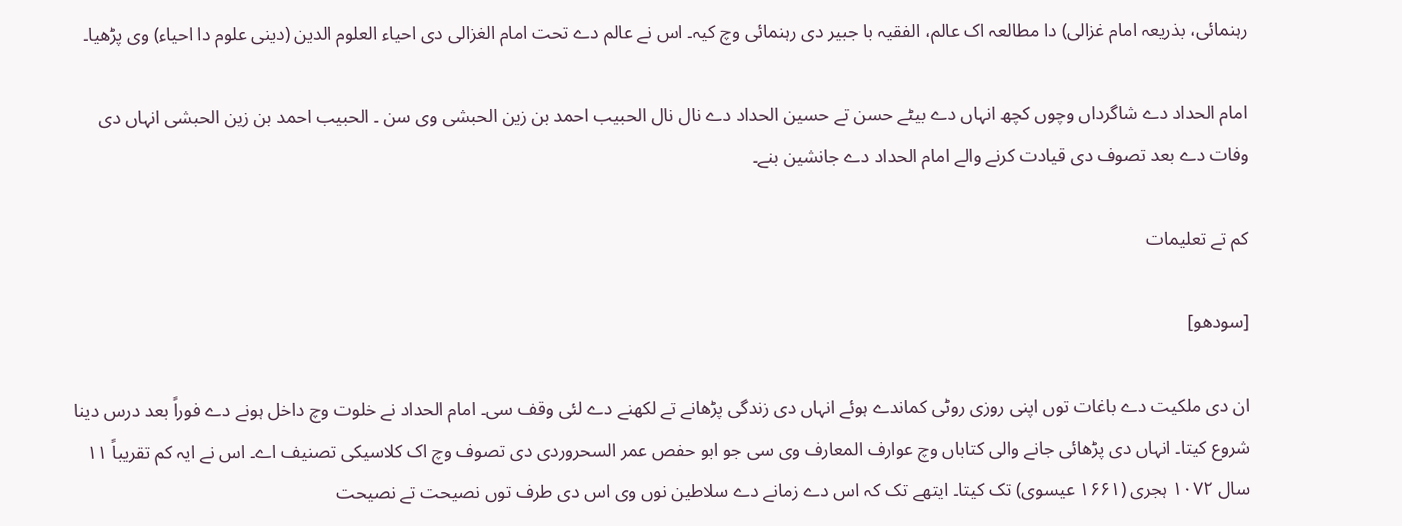رہنمائی، بذریعہ امام غزالی) دا مطالعہ اک عالم، الفقیہ با جبیر دی رہنمائی وچ کیہ۔ اس نے عالم دے تحت امام الغزالی دی احیاء العلوم الدین (دینی علوم دا احیاء) وی پڑھیا۔

امام الحداد دے شاگرداں وچوں کچھ انہاں دے بیٹے حسن تے حسین الحداد دے نال نال الحبیب احمد بن زین الحبشی وی سن ۔ الحبیب احمد بن زین الحبشی انہاں دی وفات دے بعد تصوف دی قیادت کرنے والے امام الحداد دے جانشین بنے۔

کم تے تعلیمات

[سودھو]

ان دی ملکیت دے باغات توں اپنی روزی روٹی کماندے ہوئے انہاں دی زندگی پڑھانے تے لکھنے دے لئی وقف سی۔ امام الحداد نے خلوت وچ داخل ہونے دے فوراً بعد درس دینا شروع کيتا۔ انہاں دی پڑھائی جانے والی کتاباں وچ عوارف المعارف وی سی جو ابو حفص عمر السحروردی دی تصوف وچ اک کلاسیکی تصنیف اے۔ اس نے ایہ کم تقریباً ۱۱ سال ۱۰۷۲ ہجری (۱۶۶۱ عیسوی) تک کيتا۔ ایتھے تک کہ اس دے زمانے دے سلاطین نوں وی اس دی طرف توں نصیحت تے نصیحت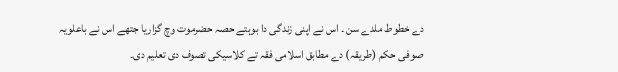دے خطوط ملدے سن ۔ اس نے اپنی زندگی دا بوہتے حصہ حضرموت وچ گزاریا جتھے اس نے باعلویہ صوفی حکم (طریقہ) دے مطابق اسلامی فقہ تے کلاسیکی تصوف دی تعلیم دی۔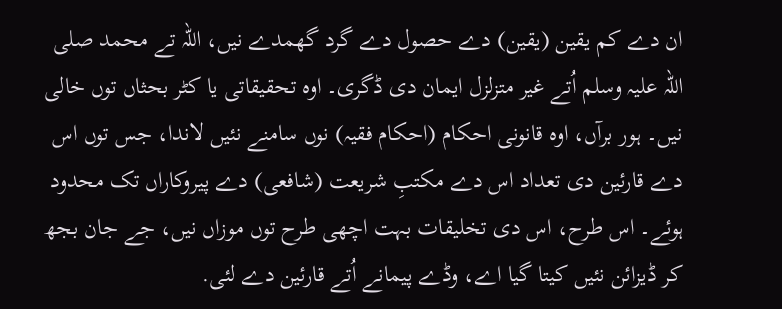ان دے کم یقین (یقین) دے حصول دے گرد گھمدے نيں، اللہ تے محمد صلی اللہ علیہ وسلم اُتے غیر متزلزل ایمان دی ڈگری۔ اوہ تحقیقاتی یا کٹر بحثاں توں خالی نيں۔ ہور برآں، اوہ قانونی احکام (احکام فقیہ) نوں سامنے نئيں لاندا، جس توں اس دے قارئین دی تعداد اس دے مکتبِ شریعت (شافعی) دے پیروکاراں تک محدود ہوئے۔ اس طرح، اس دی تخلیقات بہت اچھی طرح توں موزاں نيں، جے جان بجھ کر ڈیزائن نئيں کيتا گیا اے، وڈے پیمانے اُتے قارئین دے لئی.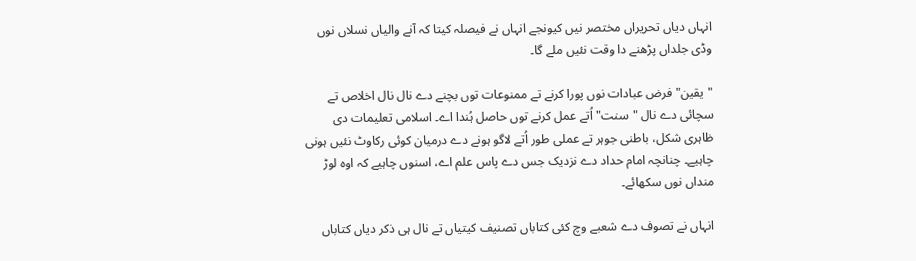انہاں دیاں تحریراں مختصر نيں کیونجے انہاں نے فیصلہ کيتا کہ آنے والیاں نسلاں نوں وڈی جلداں پڑھنے دا وقت نئيں ملے گا۔

"یقین" فرض عبادات نوں پورا کرنے تے ممنوعات توں بچنے دے نال نال اخلاص تے سچائی دے نال "سنت" اُتے عمل کرنے توں حاصل ہُندا اے۔ اسلامی تعلیمات دی ظاہری شکل، باطنی جوہر تے عملی طور اُتے لاگو ہونے دے درمیان کوئی رکاوٹ نئيں ہونی چاہیے۔ چنانچہ امام حداد دے نزدیک جس دے پاس علم اے، اسنوں چاہیے کہ اوہ لوڑ منداں نوں سکھائے۔

انہاں نے تصوف دے شعبے وچ کئی کتاباں تصنیف کیتیاں تے نال ہی ذکر دیاں کتاباں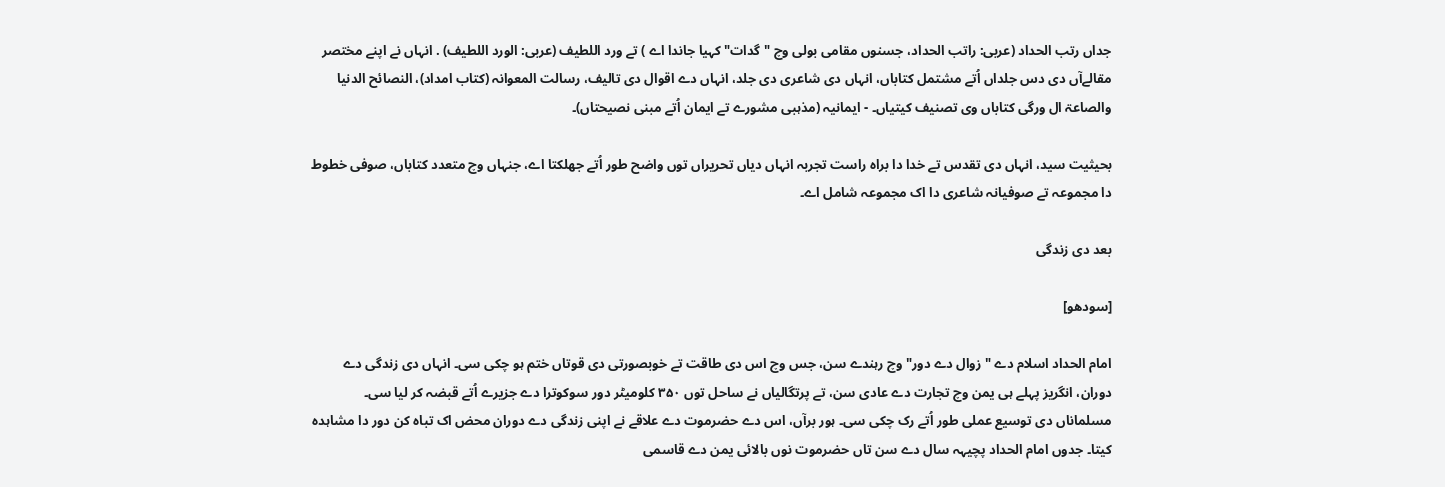جداں رتب الحداد (عربی: راتب الحداد، جسنوں مقامی بولی وچ "گدات" کہیا جاندا اے ) تے ورد اللطیف (عربی: الورد اللطيف) . انہاں نے اپنے مختصر مقالےآں دی دس جلداں اُتے مشتمل کتاباں، انہاں دی شاعری دی جلد، انہاں دے اقوال دی تالیف، رسالت المعوانہ (کتاب امداد)، النصائح الدنیا والصاعۃ ال ورگی کتاباں وی تصنیف کیتیاں۔ - ایمانیہ (مذہبی مشورے تے ایمان اُتے مبنی نصیحتاں)۔

بحیثیت سید، انہاں دی تقدس تے خدا دا براہ راست تجربہ انہاں دیاں تحریراں توں واضح طور اُتے جھلکتا اے، جنہاں وچ متعدد کتاباں، صوفی خطوط دا مجموعہ تے صوفیانہ شاعری دا اک مجموعہ شامل اے۔

بعد دی زندگی

[سودھو]

امام الحداد اسلام دے "زوال دے دور" وچ رہندے سن، جس وچ اس دی طاقت تے خوبصورتی دی قوتاں ختم ہو چکی سی۔ انہاں دی زندگی دے دوران، انگریز پہلے ہی یمن وچ تجارت دے عادی سن، تے پرتگالیاں نے ساحل توں ۳۵۰ کلومیٹر دور سوکوترا دے جزیرے اُتے قبضہ کر ليا سی۔ مسلماناں دی توسیع عملی طور اُتے رک چکی سی۔ ہور برآں، اس دے حضرموت دے علاقے نے اپنی زندگی دے دوران محض اک تباہ کن دور دا مشاہدہ کيتا۔ جدوں امام الحداد پچیہہ سال دے سن تاں حضرموت نوں بالائی یمن دے قاسمی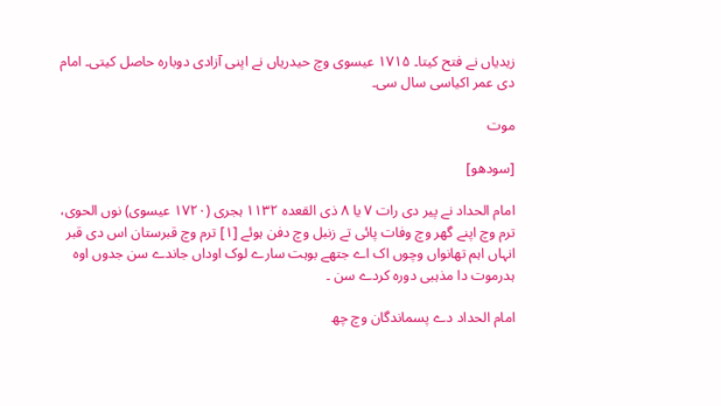زیدیاں نے فتح کيتا۔ ۱۷۱۵ عیسوی وچ حیدریاں نے اپنی آزادی دوبارہ حاصل کيتی۔ امام دی عمر اکیاسی سال سی۔

موت

[سودھو]

امام الحداد نے پیر دی رات ۷ یا ۸ ذی القعدہ ۱۱۳۲ ہجری (۱۷۲۰ عیسوی) نوں الحوی، ترم وچ اپنے گھر وچ وفات پائی تے زنبل وچ دفن ہوئے [۱] ترم وچ قبرستان اس دی قبر انہاں اہم تھانواں وچوں اک اے جتھے بوہت سارے لوک اوداں جاندے سن جدوں اوہ ہدرموت دا مذہبی دورہ کردے سن ۔

امام الحداد دے پسماندگان وچ چھ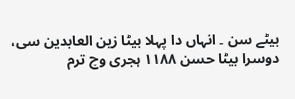بیٹے سن ۔ انہاں دا پہلا بیٹا زین العابدین سی، دوسرا بیٹا حسن ۱۱۸۸ ہجری وچ ترم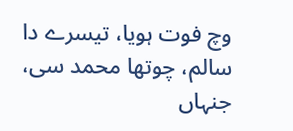وچ فوت ہويا، تیسرے دا سالم، چوتھا محمد سی، جنہاں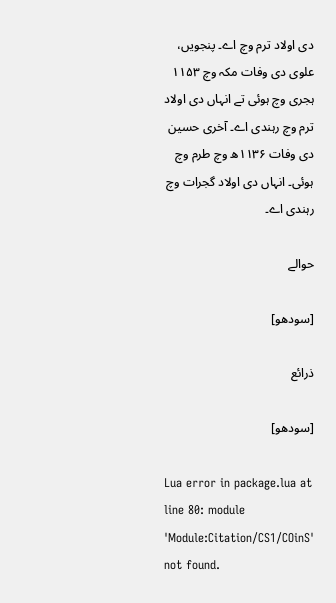دی اولاد ترم وچ اے۔ پنجويں، علوی دی وفات مکہ وچ ۱۱۵۳ ہجری وچ ہوئی تے انہاں دی اولاد ترم وچ رہندی اے۔ آخری حسین دی وفات ۱۱۳۶ھ وچ طرم وچ ہوئی۔ انہاں دی اولاد گجرات وچ رہندی اے۔

حوالے

[سودھو]

ذرائع

[سودھو]

Lua error in package.lua at line 80: module 'Module:Citation/CS1/COinS' not found.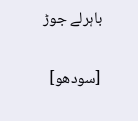باہرلے جوڑ

[سودھو]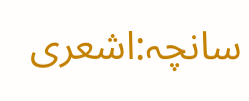سانچہ:اشعری